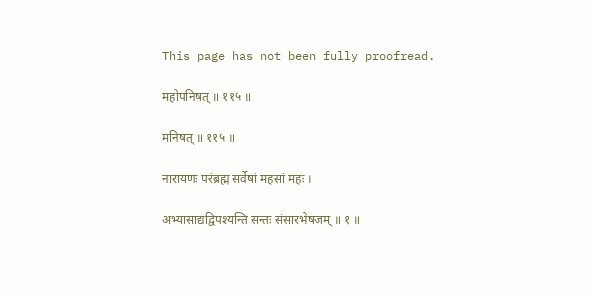This page has not been fully proofread.

महोपनिषत् ॥ ११५ ॥

मनिषत् ॥ ११५ ॥

नारायणः परंब्रह्म सर्वेषां महसां महः ।

अभ्यासाद्यद्विपश्यन्ति सन्तः संसारभेषजम् ॥ १ ॥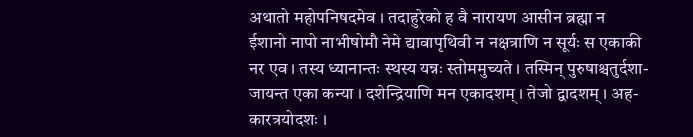अथातो महोपनिषदमेव । तदाहुरेको ह वै नारायण आसीन ब्रह्मा न
ईशानो नापो नाभीषोमौ नेमे द्यावापृथिवी न नक्षत्राणि न सूर्यः स एकाकी
नर एव । तस्य ध्यानान्तः स्थस्य यन्नः स्तोममुच्यते । तस्मिन् पुरुषाश्चतुर्दशा-
जायन्त एका कन्या । दशेन्द्रियाणि मन एकादशम् । तेजो द्वादशम् । अह-
कारत्रयोदशः ।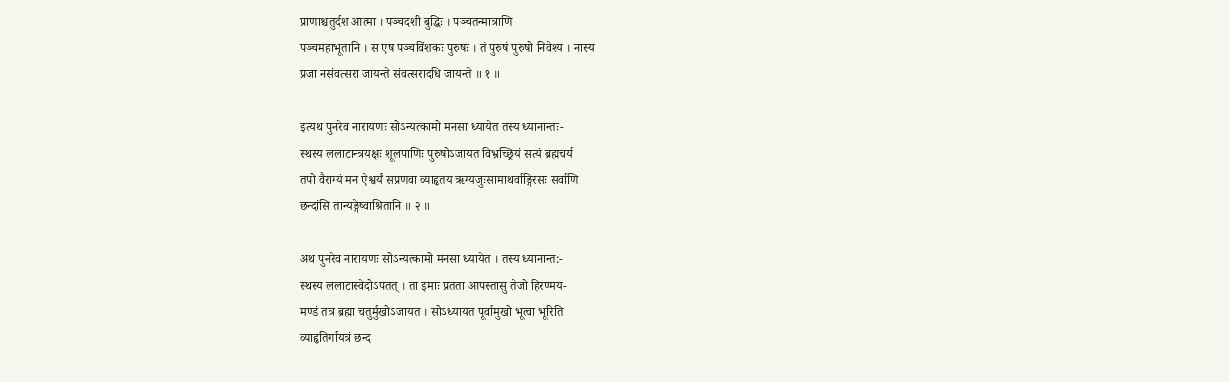प्राणाश्चतुर्दश आत्मा । पञ्चदशी बुद्धिः । पञ्चतन्मात्राणि
पञ्चमहाभूतानि । स एष पञ्चविंशकः पुरुषः । तं पुरुषं पुरुषो निवेश्य । नास्य
प्रजा नसंवत्सरा जायन्ते संवत्सरादधि जायन्ते ॥ १ ॥

इत्यथ पुनरेव नारायणः सोऽन्यत्कामो मनसा ध्यायेत तस्य ध्यानान्तः-
स्थस्य ललाटान्त्रयक्षः शूलपाणिः पुरुषोऽजायत विभ्रच्छ्रियं सत्यं ब्रह्मचर्य
तपो वैराग्यं मन ऐश्वर्यं सप्रणवा व्याहृतय ऋग्यजुःसामाथर्वाङ्गिरसः सर्वाणि
छन्दांसि तान्यङ्गेष्वाश्रितानि ॥ २ ॥

अथ पुनरेव नारायणः सोऽन्यत्कामो मनसा ध्यायेत । तस्य ध्यानान्त:-
स्थस्य ललाटास्वेदोऽपतत् । ता इमाः प्रतता आपस्तासु तेजो हिरण्मय-
मण्डं तत्र ब्रह्मा चतुर्मुखोऽजायत । सोऽध्यायत पूर्वामुखो भूत्वा भूरिति
व्याहृतिर्गायत्रं छन्द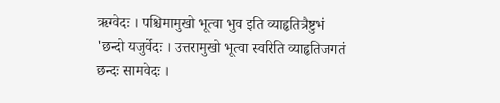ऋग्वेदः । पश्चिमामुखो भूत्वा भुव इति व्याहृतित्रैष्टुभं
'छन्दो यजुर्वेदः । उत्तरामुखो भूत्वा स्वरिति व्याहृतिजगतं छन्दः सामवेदः ।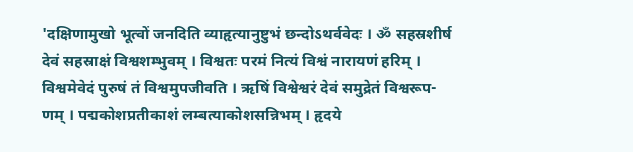'दक्षिणामुखो भूत्वों जनदिति व्याहृत्यानुष्टुभं छन्दोऽथर्ववेदः । ॐ सहस्रशीर्ष
देवं सहस्राक्षं विश्वशम्भुवम् । विश्वतः परमं नित्यं विश्वं नारायणं हरिम् ।
विश्वमेवेदं पुरुषं तं विश्वमुपजीवति । ऋषिं विश्वेश्वरं देवं समुद्रेतं विश्वरूप-
णम् । पद्मकोशप्रतीकाशं लम्बत्याकोशसन्निभम् । हृदये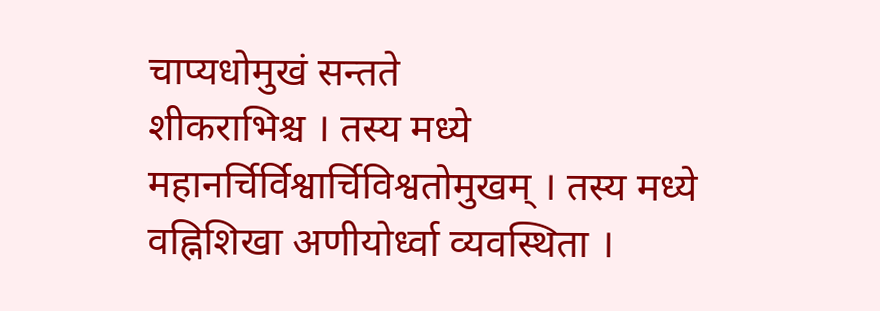चाप्यधोमुखं सन्तते
शीकराभिश्च । तस्य मध्ये महानर्चिर्विश्वार्चिविश्वतोमुखम् । तस्य मध्ये
वह्निशिखा अणीयोर्ध्वा व्यवस्थिता ।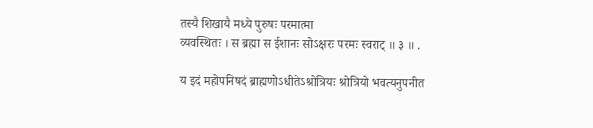तस्यै शिखायै मध्ये पुरुषः परमात्मा
व्यवस्थितः । स ब्रह्मा स ईशानः सोऽक्षरः परमः स्वराट् ॥ ३ ॥ .

य इदं महोपनिषदं ब्राह्मणोऽधीतेऽश्रोत्रियः श्रोत्रियो भवत्यनुपनीत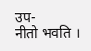उप-
नीतो भवति ।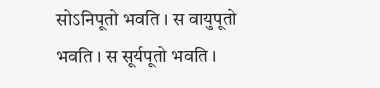सोऽनिपूतो भवति । स वायुपूतो भवति । स सूर्यपूतो भवति ।